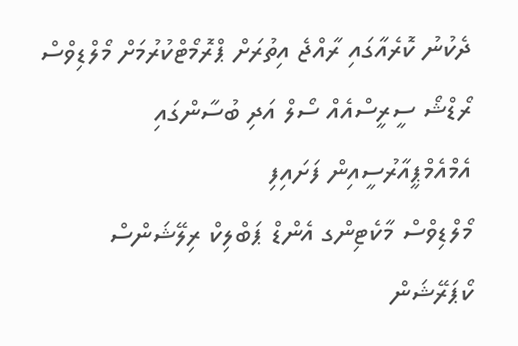ދެކުނު ކޮރެއާގައި ރާއްޖެ އިތުރަށް ޕްރޮމޯޓްކުރުމަށް މޯލްޑިވްސް ރޯޑްޝޯ ސީރީސްއެއް ސޯލް އަދި ބުސާންގައި އެމްއެމްޕީއާރުސީއިން ފަށައިފި
މޯލްޑިވްސް މާކެޓިންގ އެންޑް ޕަބްލިކް ރިލޭޝަންސް ކޯޕަރޭޝަން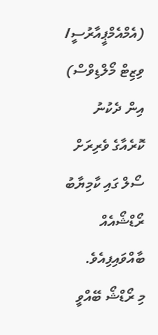(އެމްއެމްޕީއާރުސީ/ ވިޒިޓް މޯލްޑިވްސް) އިން ދެކުނު ކޮރެއާގެ ވެރިރަށް ސޯލް ގައި ކާމިޔާބު ރޯޑްޝޯއެއް ބާއްވައިފިއެވެ.
މި ރޯޑްޝޯ ބޭއްވީ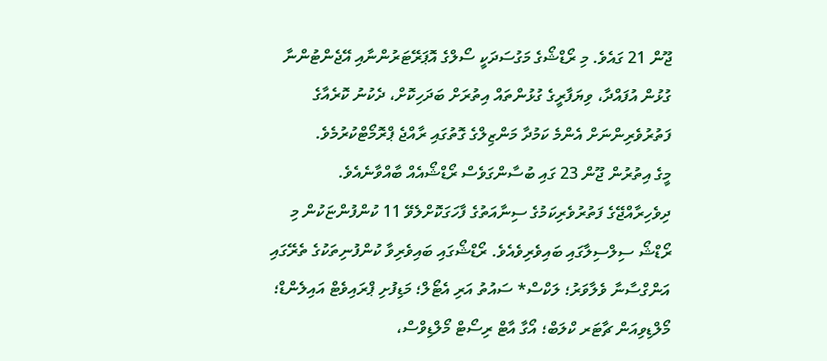ޖޫން 21 ގައެވެ. މި ރޯޑްޝޯގެ މަގުސަދަކީ ސޯލްގެ އޮޕަރޭޓަރުންނާއި އޭޖެންޓުންނާ ގުޅުން އުފައްދާ، ވިޔަފާރީގެ ގުޅުންތައް އިތުރަށް ބަދަހިކޮށް، ދެކުނު ކޮރެއާގެ ފަތުރުވެރިންނަށް އެންމެ ކަމުދާ މަންޒިލްގެ ގޮތުގައި ރާއްޖެ ޕްރޮމޯޓްކުރުމެވެ.
މީގެ އިތުރުން ޖޫން 23 ގައި ބުސާންގަވެސް ރޯޑްޝޯއެއް ބާއްވާނެއެވެ.
ދިވެހިރާއްޖޭގެ ފަތުރުވެރިކަމުގެ ސިނާއަތުގެ ފާހަގަކޮށްލެވޭ 11 ކުންފުންޏަކުން މި ރޯޑްޝޯ ސިލްސިލާގައި ބައިވެރިވެއެވެ. ރޯޑްޝޯގައި ބައިވެރިވާ ކުންފުނިތަކުގެ ތެރޭގައި އަންގްސާނާ ވެލާވަރު؛ ލަކްސް* ސައުތު އަރި އެޓޯލް؛ މަޑިފުށި ޕްރައިވެޓް އައިލެންޑް؛ މޯލްޑިވިއަން ޗާޓަރ ކްލަބް؛ އޯގާ އާޓް ރިސޯޓް މޯލްޑިވްސް،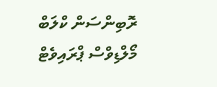ރޮބިންސަން ކްލަބް މޯލްޑިވްސް ޕްރައިވެޓް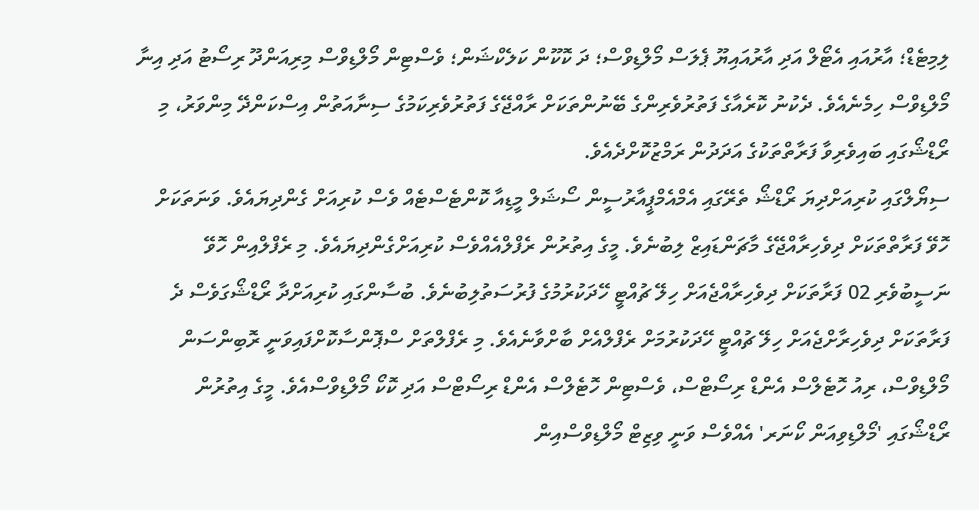ލިމިޓެޑް؛ އާރުއައި އެޓޯލް އަދި އާރުއައިޔޫ ޕެލަސް މޯލްޑިވްސް؛ ދަ ކޮކޫން ކަލެކްޝަން؛ ވެސްޓިން މޯލްޑިވްސް މިރިއަންދޫ ރިސޯޓު އަދި އިނާ މޯލްޑިވްސް ހިމެނެއެވެ. ދެކުނު ކޮރެއާގެ ފަތުރުވެރިންގެ ބޭނުންތަކަށް ރާއްޖޭގެ ފަތުރުވެރިކަމުގެ ސިނާއަތުން އިސްކަންދޭ މިންވަރު، މި ރޯޑްޝޯގައި ބައިވެރިވާ ފަރާތްތަކުގެ އަދަދުން ރަމްޒުކޮށްދެއެވެ.
ސިޔޯލްގައި ކުރިއަށްދިޔަ ރޯޑްޝޯ ތެރޭގައި އެމްއެމްޕީއާރުސީން ސޯޝަލް މީޑިއާ ކޮންޓެސްޓެއް ވެސް ކުރިއަށް ގެންދިޔައެވެ. ވަނަތަކަށް ހޮވޭ ފަރާތްތަކަށް ދިވެހިރާއްޖޭގެ މާޗަންޑައިޒް ލިބުނެވެ. މީގެ އިތުރުން ރެފްލްއެއްވެސް ކުރިއަށްގެންދިޔައެވެ. މި ރެފްލްއިން ހޮވޭ ނަސީބުވެރި 02 ފަރާތަކަށް ދިވެހިރާއްޖެއަށް ހިލޭ ޗުއްޓީ ހޭދަކުރުމުގެ ފުރުސަތުލިބުނެވެ. ބުސާންގައި ކުރިއަށްދާ ރޯޑްޝޯގަވެސް ދެ ފަރާތަކަށް ދިވެހިރާށްޖެއަށް ހިލޭ ޗުއްޓީ ހޭދަކުރުމަށް ރެފްލްއެށް ބާށްވާނެއެވެ. މި ރެފްލްތަށް ސްޕޮންސާކޮށްފައިވަނީ ރޮބިންސަން މޯލްޑިވްސް، ރިއު ހޮޓެލްސް އެންޑް ރިސޯޓްސް، ވެސްޓިން ހޮޓެލްސް އެންޑް ރިސޯޓްސް އަދި ކޮކޯ މޯލްޑިވްސްއެވެ. މީގެ އިތުރުން ރޯޑްޝޯގައި 'މޯލްޑިވިއަން ކޯނަރ' އެއްވެސް ވަނީ ވިޒިޓް މޯލްޑިވްސްއިން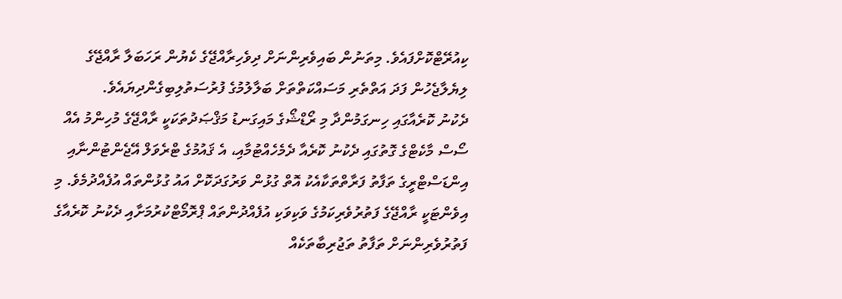ކިއުރޭޓްކޮށްފައެވެ. މިތަނުން ބައިވެރިންނަށް ދިވެހިރާއްޖޭގެ ކެޔުން ރަހަބަލާ ރާއްޖޭގެ ލިޔެލާޖެހުން ފަދަ އަތްތެރި މަސައްކަތްތަށް ބަލާލުމުގެ ފުރުސަތުލިބިގެންދިޔައެވެ.
ދެކުނު ކޮރެއާގައި ހިނގަމުންދާ މި ރޯޑްޝޯގެ މައިގަނޑު މަޤްޞަދުތަކަކީ ރާއްޖޭގެ މުހިންމު އެއް ސޯސް މާކެޓްގެ ގޮތުގައި ދެކުނު ކޮރެއާ ދެމެހެއްޓުމާއި، އެ ޤައުމުގެ ޓްރެވަލް އޭޖެންޓުންނާއި އިންޑަސްޓްރީގެ ތަފާތު ފަރާތްތަކާއެކު އޮތް ގުޅުން ވަރުގަދަކޮށް އައު ގުޅުންތައް އުފެއްދުމެވެ. މި އިވެންޓަކީ ރާއްޖޭގެ ފަތުރުވެރިކަމުގެ ވަކިވަކި އުފެއްދުންތައް ޕްރޮމޯޓްކުރުމަށާއި ދެކުނު ކޮރެއާގެ ފަތުރުވެރިންނަށް ތަފާތު ތަޖުރިބާތަކެއް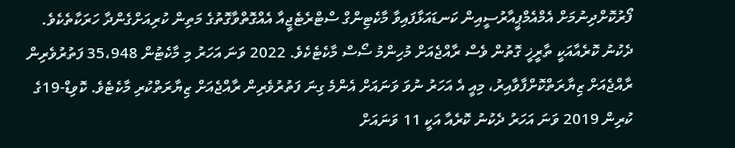ފޯރުކޮށްދިނުމަށް އެމްއެމްޕީއާރުސީއިން ކަނޑައަޅާފައިވާ މާކެޓިންގް ސްޓްރެޓެޖީއާ އެއްގޮތްވާގޮތުގެ މަތިން ކުރިއަށްގެންދާ ހަރަކާތެކެވެ.
ދެކުނު ކޮރެއާއަކީ ތާރީޚީ ގޮތުން ވެސް ރާއްޖެއަށް މުހިންމު ސޯސް މާކެޓެކެވެ. 2022 ވަނަ އަހަރު މި މާކެޓުން 35،948 ފަތުރުވެރިން ރާއްޖެއަށް ޒިޔާރަތްކޮށްފާވާއިރު، މިއީ އެ އަހަރު ނުވަ ވަނައަށް އެންމެ ގިނަ ފަތުރުވެރިން ރާއްޖެއަށް ޒިޔާރަތްކުރި މާކެޓެވެ. ކޮވިޑް-19ގެ ކުރިން 2019 ވަނަ އަހަރު ދެކުނު ކޮރެއާ އަކީ 11 ވަނައަށް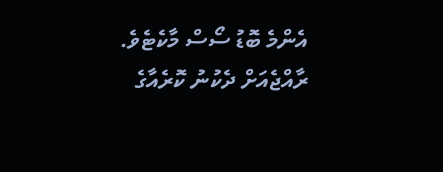އެންމެ ބޮޑު ސޯސް މާކެޓެވެ. ރާއްޖެއަށް ދެކުނު ކޮރެއާގެ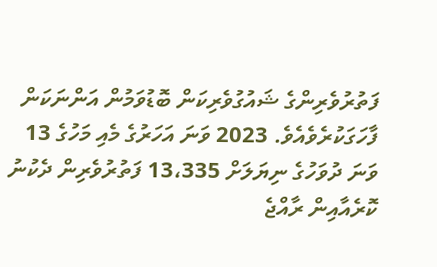ފަތުރުވެރިންގެ ޝައުގުވެރިކަން ބޮޑުވަމުން އަންނަކަން ފާހަގަކުރެވެއެވެ. 2023 ވަނަ އަހަރުގެ މެއި މަހުގެ 13 ވަނަ ދުވަހުގެ ނިޔަލަށް 13،335 ފަތުރުވެރިން ދެކުނު ކޮރެއާއިން ރާއްޖެ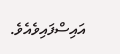އައިސްފައިވެއެވެ.